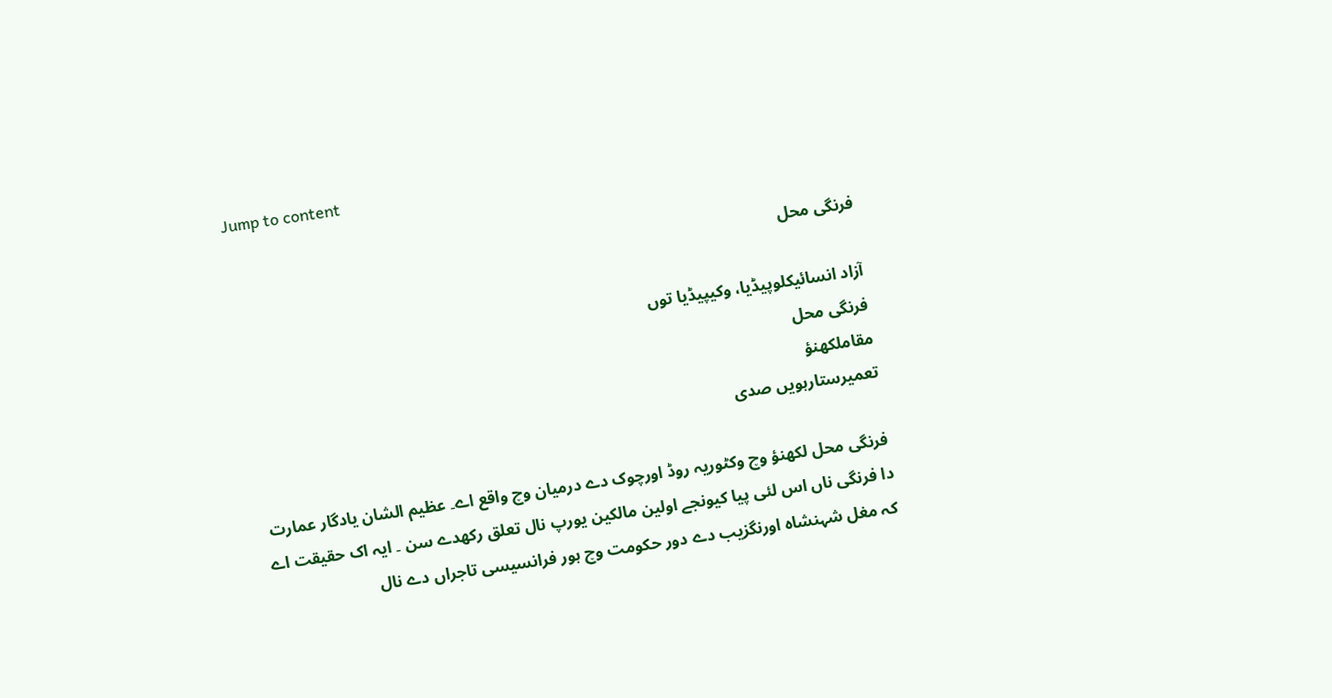Jump to content

فرنگی محل

آزاد انسائیکلوپیڈیا، وکیپیڈیا توں
فرنگی محل
مقاملکھنؤ
تعمیرستارہويں صدی

فرنگی محل لکھنؤ وچ وکٹوریہ روڈ اورچوک دے درمیان وچ واقع اے۔ عظیم الشان یادگار عمارت دا فرنگی ناں اس لئی پيا کیونجے اولین مالکین یورپ نال تعلق رکھدے سن ۔ ایہ اک حقیقت اے کہ مغل شہنشاہ اورنگزیب دے دور حکومت وچ ہور فرانسیسی تاجراں دے نال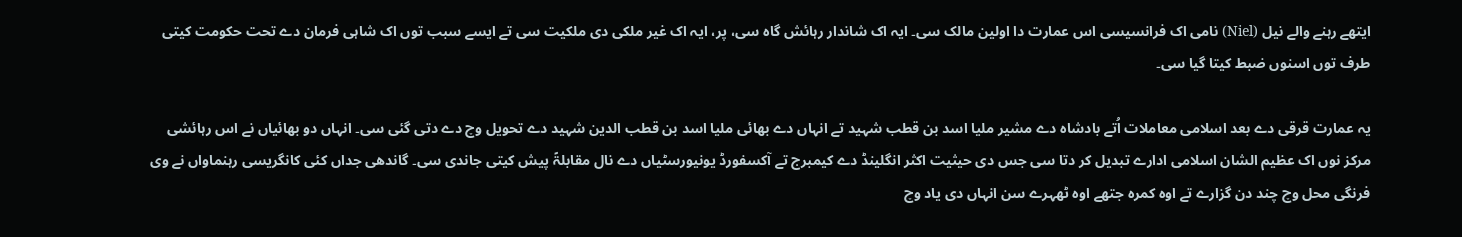ایتھے رہنے والے نیل (Niel) نامی اک فرانسیسی اس عمارت دا اولین مالک سی۔ ایہ اک شاندار رہائش گاہ سی، پر، ایہ اک غیر ملکی دی ملکیت سی تے ايسے سبب توں اک شاہی فرمان دے تحت حکومت کیتی طرف توں اسنوں ضبط کيتا گیا سی۔

یہ عمارت قرقی دے بعد اسلامی معاملات اُتے بادشاہ دے مشیر ملیا اسد بن قطب شہید تے انہاں دے بھائی ملیا اسد بن قطب الدین شہید دے تحویل وچ دے دتی گئی سی۔ انہاں دو بھائیاں نے اس رہائشی مرکز نوں اک عظیم الشان اسلامی ادارے تبدیل کر دتا سی جس دی حیثیت اکثر انگلینڈ دے کیمبرج تے آکسفورڈ یونیورسٹیاں دے نال مقابلۃً پیش کيتی جاندی سی۔ گاندھی جداں کئی کانگریسی رہنماواں نے وی فرنگی محل وچ چند دن گزارے تے اوہ کمرہ جتھے اوہ ٹھہرے سن انہاں دی یاد وچ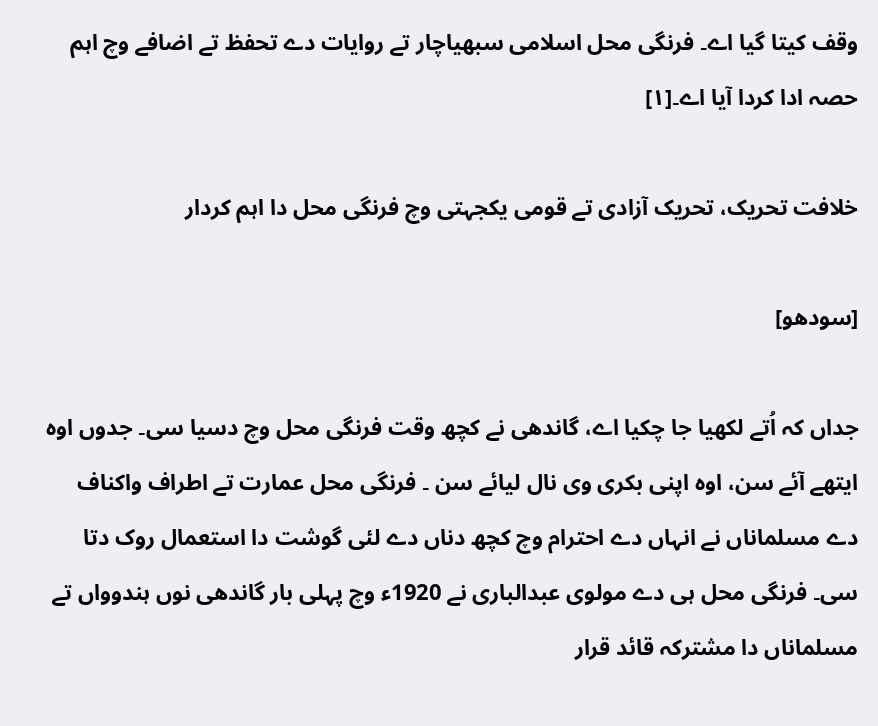وقف کيتا گیا اے۔ فرنگی محل اسلامی سبھیاچار تے روایات دے تحفظ تے اضافے وچ اہم حصہ ادا کردا آیا اے۔[۱]

خلافت تحریک، تحریک آزادی تے قومی یکجہتی وچ فرنگی محل دا اہم کردار

[سودھو]

جداں کہ اُتے لکھیا جا چکيا اے، گاندھی نے کچھ وقت فرنگی محل وچ دسیا سی۔ جدوں اوہ ایتھے آئے سن، اوہ اپنی بکری وی نال لیائے سن ۔ فرنگی محل عمارت تے اطراف واکناف دے مسلماناں نے انہاں دے احترام وچ کچھ دناں دے لئی گوشت دا استعمال روک دتا سی۔ فرنگی محل ہی دے مولوی عبدالباری نے 1920ء وچ پہلی بار گاندھی نوں ہندوواں تے مسلماناں دا مشترکہ قائد قرار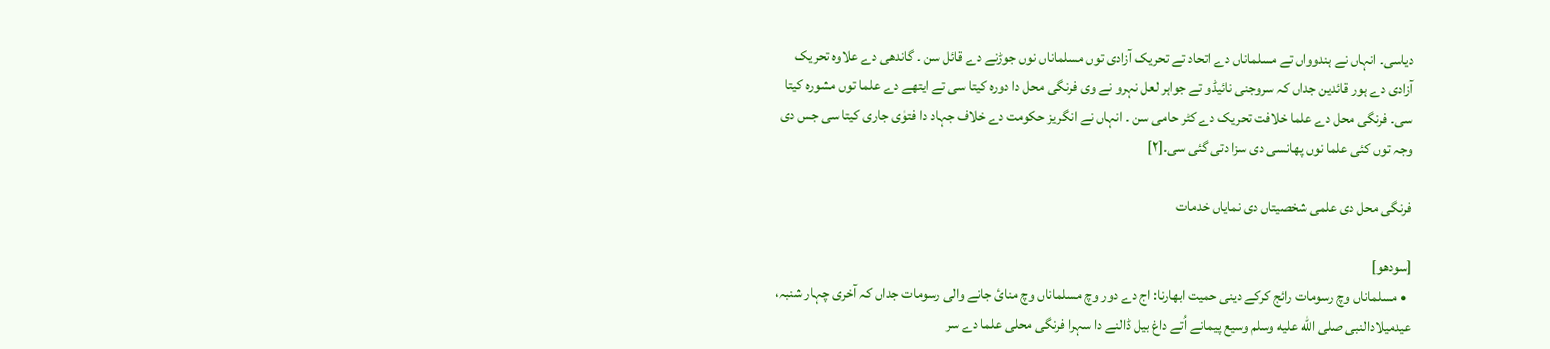دیاسی۔ انہاں نے ہندوواں تے مسلماناں دے اتحاد تے تحریک آزادی توں مسلماناں نوں جوڑنے دے قائل سن ۔ گاندھی دے علاوہ تحریک آزادی دے ہور قائدین جداں کہ سروجنی نائیڈو تے جواہر لعل نہرو نے وی فرنگی محل دا دورہ کيتا سی تے ایتھے دے علما توں مشورہ کيتا سی۔ فرنگی محل دے علما خلافت تحریک دے کٹر حامی سن ۔ انہاں نے انگریز حکومت دے خلاف جہاد دا فتوٰی جاری کيتا سی جس دی وجہ توں کئی علما نوں پھانسی دی سزا دتی گئی سی۔[۲]

فرنگی محل دی علمی شخصیتاں دی نمایاں خدمات

[سودھو]
  • مسلماناں وچ رسومات رائج کرکے دینی حمیت ابھارنا: اج دے دور وچ مسلماناں وچ منائ جانے والی رسومات جداں کہ آخری چہار شنبہ، عیدمیلادالنبی صلى الله عليه وسلم وسیع پیمانے اُتے داغ بیل ڈالنے دا سہرا فرنگی محلی علما دے سر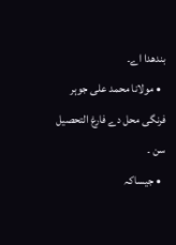بندھدا اے۔
  • مولانا محمد علی جوہر فرنگی محل دے فارغ التحصیل سن ۔
  • جیساکہ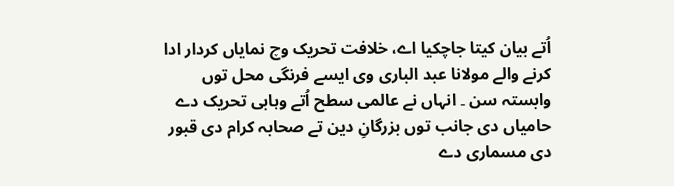اُتے بیان کيتا جاچکيا اے، خلافت تحریک وچ نمایاں کردار ادا کرنے والے مولانا عبد الباری وی ايسے فرنگی محل توں وابستہ سن ۔ انہاں نے عالمی سطح اُتے وہابی تحریک دے حامیاں دی جانب توں بزرگانِ دین تے صحابہ کرام دی قبور دی مسماری دے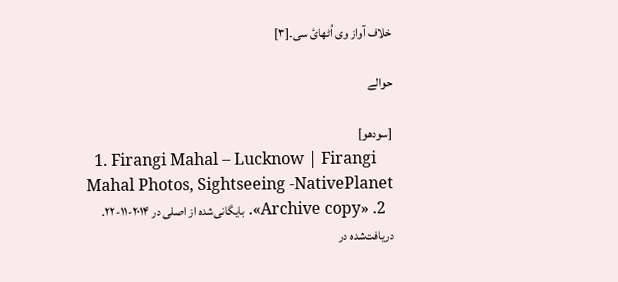خلاف آواز وی اُٹھائ سی۔[۳]

حوالے

[سودھو]
  1. Firangi Mahal – Lucknow | Firangi Mahal Photos, Sightseeing -NativePlanet
  2. «Archive copy». بایگانی‌شده از اصلی در ۲۰۱۴-۱۱-۲۲. دریافت‌شده در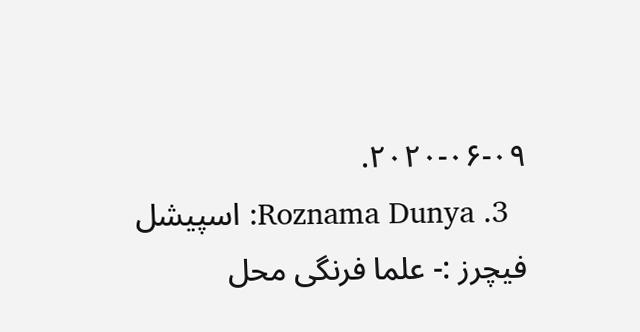۲۰۲۰-۰۶-۰۹.
  3. Roznama Dunya: اسپیشل فیچرز :- علما فرنگی محل